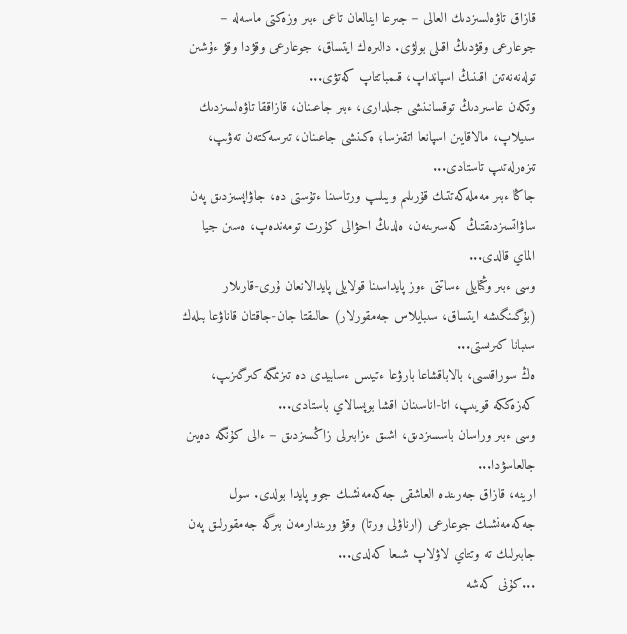قازاق تاۋەلسىزدىك العالى – جىرعا اينالعان تاعى ءبىر وزەكتى ماسەلە – جوعارعى وقۋدىڭ اقىلى بولۋى. دالىرەك ايتساق، جوعارعى وقۋدا وقۋ ءۇشىن تولەنەنەتىن اقىنىڭ اسپانداپ، قىمباتتاپ كەتۋى...
وتكەن عاسىردىڭ توقسانىنشى جىلدارى، ءبىر جاعىنان، قازاققا تاۋەلسىزدىك سىيلاپ، مالاقايىن اسپانعا اتقىزسا؛ ەكىنشى جاعىنان، تىرسەكتەن تەۋىپ، تىزەرلەتىپ تاستادى...
جاڭا ءبىر مەملەكەتتىك قۇرىلىم ويىلىپ ورتاسىنا ءتۇستى دە، جاۋاپسىزدىق پەن ساۋاتسىزدىقتىڭ كەسىرىنەن، ەلدىڭ احۋالى كۇرت تومەندەپ، ەسىن جيا الماي قالدى...
وسى ءبىر وڭتايلى ءساتتى ءوز پايداسىنا قولايلى پايدالانعان ۇرى-قارىلار (بۇگىنگىشە ايتساق، سىبايلاس جەمقورلار) حالىقتا جان-جاقتان قاناۋعا بىلەك سىبانا كىرىستى...
ەڭ سوراقىسى، بالاباقشاعا بارۋعا ءتيىس ءسابيدى دە تىزىمگە كىرگىزىپ، كەزەككە قويىپ، اتا-اناسىنان اقشا بوپسالاي باستادى...
وسى ءبىر وراسان باسسىزدىق، اشىق ءزابىرلى زاڭسىزدىق – ءالى كۇنگە دەيىن جالعاسۋدا...
ارينە، قازاق جەرىندە العاشقى جەكەمەنشىك جوو پايدا بولدى. سول جەكەمەنشىك جوعارعى (ارناۋلى ورتا) وقۋ ورىندارمەن بىرگە جەمقورلىق پەن جابىرلىك تە وتتاي لاۋلاپ شىعا كەلدى...
...كۇنى كەشە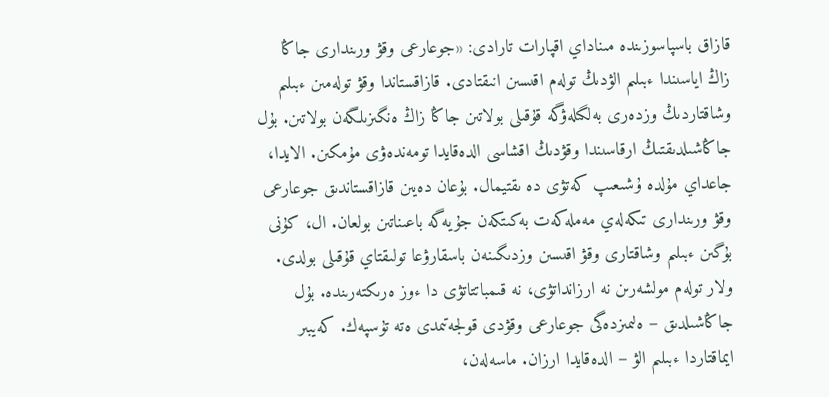قازاق باسپاسوزىندە مىناداي اقپارات تارادى: «جوعارعى وقۋ ورىندارى جاڭا زاڭ اياسىندا ءبىلىم الۋدىڭ تولەم اقىسىن انىقتادى. قازاقستاندا وقۋ تولەمىن ءبىلىم وشاقتاردىڭ وزدەرى بەلگىلەۋگە قۇقىلى بولاتىن جاڭا زاڭ ەنگىزىلگەن بولاتىن. بۇل جاڭاشىلدىقتىڭ ارقاسىندا وقۋدىڭ اقشاسى الدەقايدا تومەندەۋى مۇمكىن. الايدا، جاعداي مۇلدە ۇشىعىپ كەتۋى دە ىقتيمال. بۇعان دەيىن قازاقستاندىق جوعارعى وقۋ ورىندارى تىكەلەي مەملەكەت بەكىتكەن جۇيەگە باعىناتىن بولعان. ال، كۇنى بۇگىن ءبىلىم وشاقتارى وقۋ اقىسىن وزدىگىنەن باسقارۋعا تولىقتاي قۇقىلى بولدى. ولار تولەم مولشەرىن نە ارزانداتۋى، نە قىمباتتاتۋى دا ءوز ەرىكتەرىندە. بۇل جاڭاشىلدىق – ەلىمىزدەگى جوعارعى وقۋدى قولجەتىمدى ەتە تۇسپەك. كەيبىر ايماقتاردا ءبىلىم الۋ – الدەقايدا ارزان. ماسەلەن،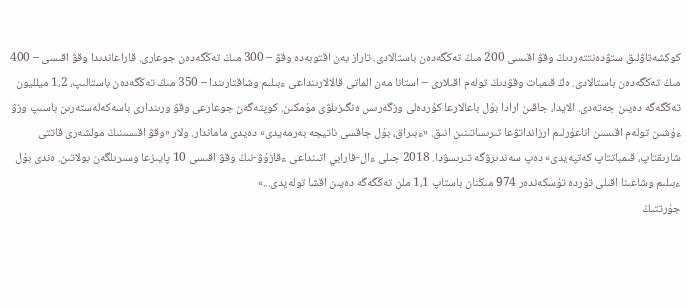كوكشەتاۋلىق ستۋدەنتتەردىڭ وقۋ اقىسى 200 مىڭ تەڭگەدەن باستالادى. تاراز بەن اقتوبەدە وقۋ – 300 مىڭ تەڭگەدەن جوعارى. قاراعاندىدا وقۋ اقىسى – 400 مىڭ تەڭگەدەن باستالادى. ەڭ قىمبات وقۋدىڭ تولەم اقىلارى – استانا مەن الماتى قالالارىنداعى ءبىلىم وشاقتارىندا – 350 مىڭ تەڭگەدەن باستالىپ، 1،2 ميلليون تەڭگەگە دەيىن جەتەدى. الايدا، جاقىن ارادا بۇل باعالارعا كۇردەلى وزگەرىس ەنگىزىلۋى مۇمكىن. كوپتەگەن جوعارعى وقۋ ورىندارى باسەكەلەستەرىن باسىپ وزۋ ءۇشىن تولەم اقىسىن اناعۇرلىم ارزانداتۋعا تىرىساتىنىن انىق. «ءبىراق، بۇل جاقسى ناتيجە بەرمەيدى» دەيدى ماماندار. ولار «وقۋ اقىسىنىڭ مولشەرى قاتتى شارىقتاپ، قىمباتتاپ كەتپەيدى» دەپ سەندىرۋگە تىرىسۋدا. 2018 جىلى ءال-فارابي اتىنداعى ءقازۇۋ-نىڭ وقۋ اقىسى 10 پايىزعا وسىرىلگەن بولاتىن. ەندى بۇل ءبىلىم وشاعىنا اقىلى تۇردە تۇسكەندەر 974 مىڭنان باستاپ 1،1 ملن تەڭگەگە دەيىن اقشا تولەيدى...»
جۇرتتىڭ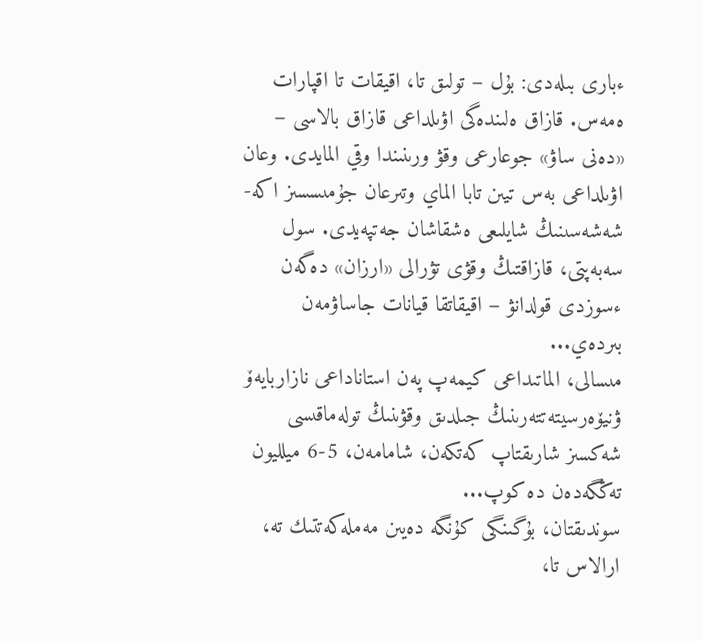ءبارى بىلەدى: بۇل – تولىق تا، اقيقات تا اقپارات ەمەس. قازاق ەلىندەگى اۋىلداعى قازاق بالاسى – «دەنى ساۋ» جوعارعى وقۋ ورىنىندا وقي المايدى. وعان اۋىلداعى بەس تيىن تابا الماي وتىرعان جۇمىسسىز اكە-شەشەسىنىڭ شايلىعى ەشقاشان جەتپەيدى. سول سەبەپتى، قازاقتىڭ وقۋى تۋرالى «ارزان» دەگەن ءسوزدى قولدانۋ – اقيقاتقا قيانات جاساۋمەن بىردەي...
مىسالى، الماتىداعى كيمەپ پەن استاناداعى نازاربايەۆ ۋنيۆەرسيتەتتەرىنىڭ جىلدىق وقۋىنىڭ تولەماقىسى شەكسىز شارىقتاپ كەتكەن، شامامەن، 5-6 ميلليون تەڭگەدەن دە كوپ...
سوندىقتان، بۇگىنگى كۇنگە دەيىن مەملەكەتتىك تە، ارالاس تا،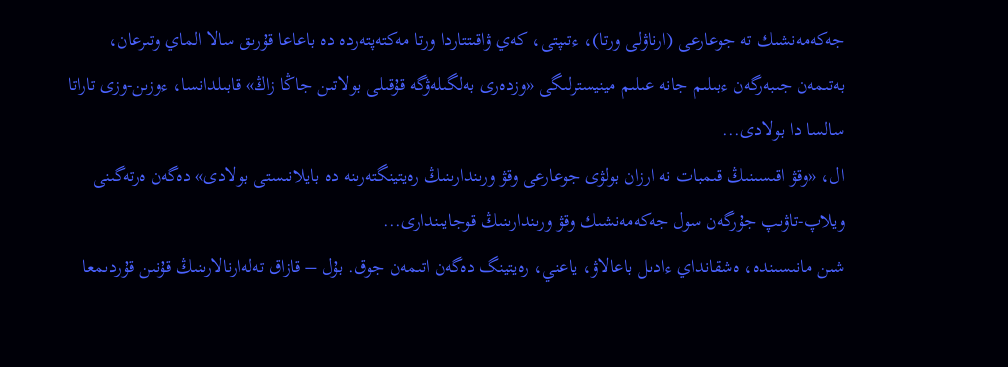جەكەمەنشىك تە جوعارعى (ارناۋلى ورتا)، ءتىپتى، كەي ۋاقىتتاردا ورتا مەكتەپتەردە دە باعاعا قۇرىق سالا الماي وتىرعان، بەتىمەن جىبەرگەن ءبىلىم جانە عىلىم مينيسترلىگى «وزدەرى بەلگىلەۋگە قۇقىلى بولاتىن جاڭا زاڭ» قابىلدانسا، ءوزىن-وزى تاراتا سالسا دا بولادى...
ال، «وقۋ اقىسىنىڭ قىمبات نە ارزان بولۋى جوعارعى وقۋ ورىندارىنىڭ رەيتينگتەرىنە دە بايلانىستى بولادى» دەگەن ەرتەگىنى ويلاپ-تاۋىپ جۇرگەن سول جەكەمەنشىك وقۋ ورىندارىنىڭ قوجايىندارى...
شىن مانىسىندە، ەشقانداي ءادىل باعالاۋ، ياعني، رەيتينگ دەگەن اتىمەن جوق. بۇل – قازاق تەلەارنالارىنىڭ قۇنىن قۇردىمعا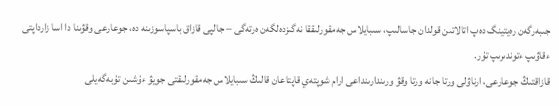جىبەرگەن رەيتينگ دەپ اتالاتىن قولدان جاسالىپ، سىبايلاس جەمقورلىققا نەگىزدەلگەن ەرتەگى – جالپى قازاق باسپاسوزىنە دە، جوعارعى وقۋىنا دا اسا زارداپتى ءقاۋىپ ءتوندىرىپ تۇر.
قازاقتىڭ جوعارعى، ارناۋلى ورتا جانە ورتا وقۋ ورىندارىنداعى ارام شوپتەي قاپتاعان قالىڭ سىبايلاس جەمقورلىقتى جويۋ ءۇشىن تۇبەگەيلى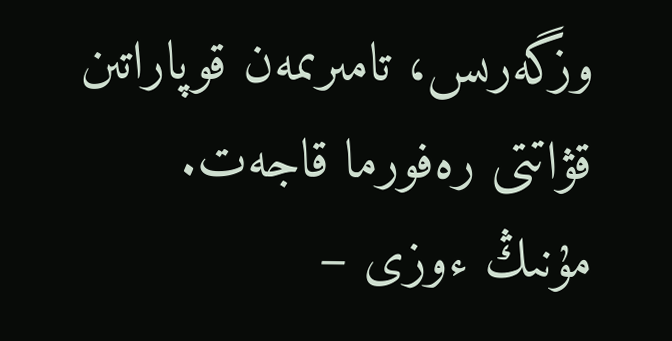وزگەرىس، تامىرىمەن قوپاراتىن قۋاتتى رەفورما قاجەت.
مۇنىڭ ءوزى –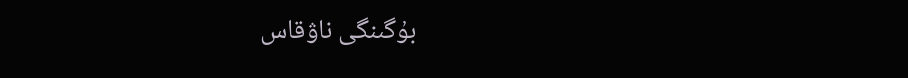بۇگىنگى ناۋقاس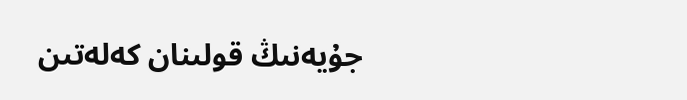جۇيەنىڭ قولىنان كەلەتىن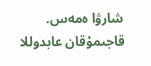شارۋا ەمەس.
قاجىمۇقان عابدوللا